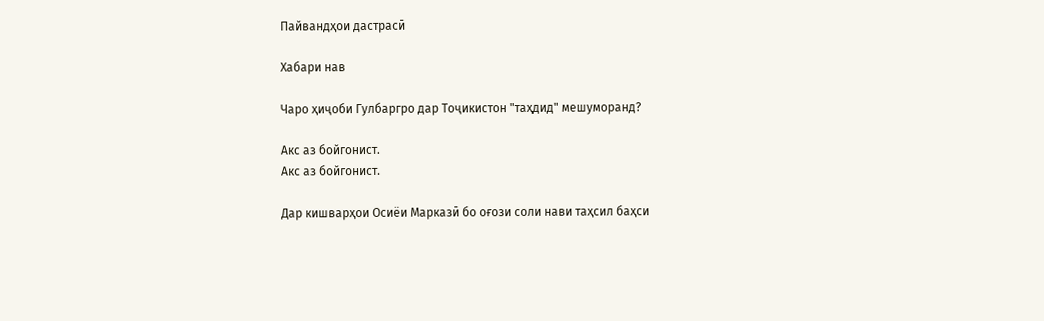Пайвандҳои дастрасӣ

Хабари нав

Чаро ҳиҷоби Гулбаргро дар Тоҷикистон "таҳдид" мешуморанд?

Акс аз бойгонист.
Акс аз бойгонист.

Дар кишварҳои Осиёи Марказӣ бо оғози соли нави таҳсил баҳси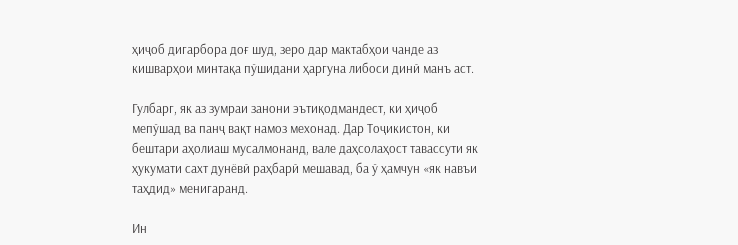ҳиҷоб дигарбора доғ шуд, зеро дар мактабҳои чанде аз кишварҳои минтақа пӯшидани ҳаргуна либоси динӣ манъ аст.

Гулбарг, як аз зумраи занони эътиқодмандест, ки ҳиҷоб мепӯшад ва панҷ вақт намоз мехонад. Дар Тоҷикистон, ки бештари аҳолиаш мусалмонанд, вале даҳсолаҳост тавассути як ҳукумати сахт дунёвӣ раҳбарӣ мешавад, ба ӯ ҳамчун «як навъи таҳдид» менигаранд.

Ин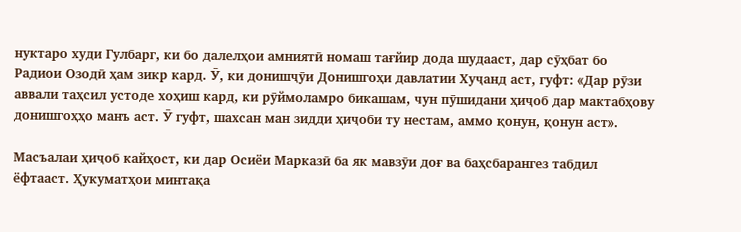нуктаро худи Гулбарг, ки бо далелҳои амниятӣ номаш тағйир дода шудааст, дар сӯҳбат бо Радиои Озодӣ ҳам зикр кард. Ӯ, ки донишҷӯи Донишгоҳи давлатии Хуҷанд аст, гуфт: «Дар рӯзи аввали таҳсил устоде хоҳиш кард, ки рӯймоламро бикашам, чун пӯшидани ҳиҷоб дар мактабҳову донишгоҳҳо манъ аст. Ӯ гуфт, шахсан ман зидди ҳиҷоби ту нестам, аммо қонун, қонун аст».

Масъалаи ҳиҷоб кайҳост, ки дар Осиёи Марказӣ ба як мавзӯи доғ ва баҳсбарангез табдил ёфтааст. Ҳукуматҳои минтақа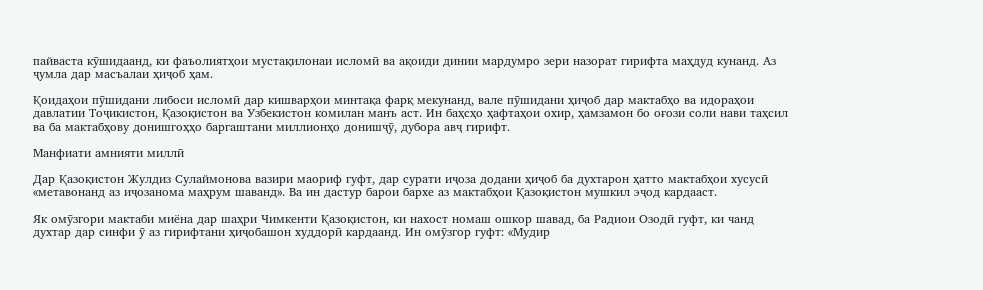пайваста кӯшидаанд, ки фаъолиятҳои мустақилонаи исломӣ ва ақоиди динии мардумро зери назорат гирифта маҳдуд кунанд. Аз ҷумла дар масъалаи ҳиҷоб ҳам.

Қоидаҳои пӯшидани либоси исломӣ дар кишварҳои минтақа фарқ мекунанд, вале пӯшидани ҳиҷоб дар мактабҳо ва идораҳои давлатии Тоҷикистон, Қазоқистон ва Узбекистон комилан манъ аст. Ин баҳсҳо ҳафтаҳои охир, ҳамзамон бо оғози соли нави таҳсил ва ба мактабҳову донишгоҳҳо баргаштани миллионҳо донишҷӯ, дубора авҷ гирифт.

Манфиати амнияти миллӣ

Дар Қазоқистон Жулдиз Сулаймонова вазири маориф гуфт, дар сурати иҷоза додани ҳиҷоб ба духтарон ҳатто мактабҳои хусусӣ «метавонанд аз иҷозанома маҳрум шаванд». Ва ин дастур барои бархе аз мактабҳои Қазоқистон мушкил эҷод кардааст.

Як омӯзгори мактаби миёна дар шаҳри Чимкенти Қазоқистон, ки нахост номаш ошкор шавад, ба Радиои Озодӣ гуфт, ки чанд духтар дар синфи ӯ аз гирифтани ҳиҷобашон худдорӣ кардаанд. Ин омӯзгор гуфт: «Мудир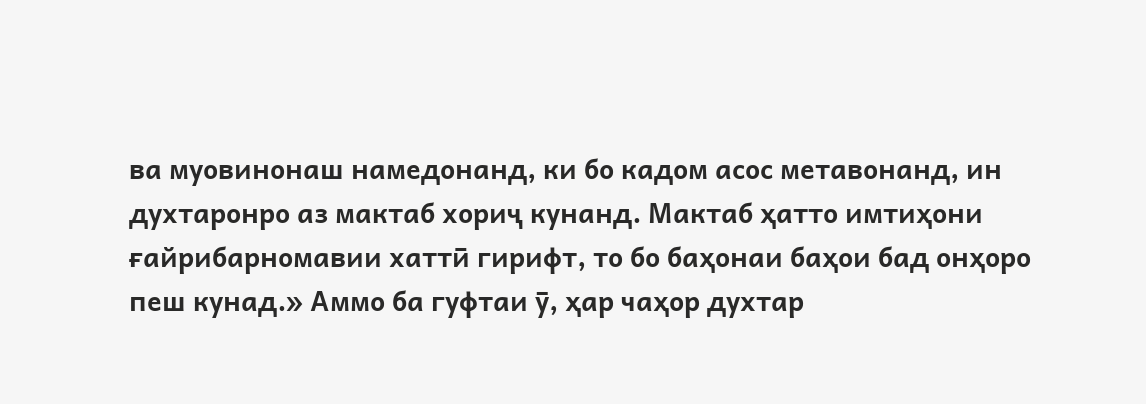ва муовинонаш намедонанд, ки бо кадом асос метавонанд, ин духтаронро аз мактаб хориҷ кунанд. Мактаб ҳатто имтиҳони ғайрибарномавии хаттӣ гирифт, то бо баҳонаи баҳои бад онҳоро пеш кунад.» Аммо ба гуфтаи ӯ, ҳар чаҳор духтар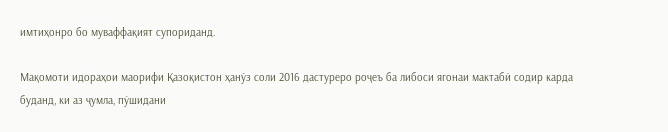имтиҳонро бо муваффақият супориданд.

Мақомоти идораҳои маорифи Қазоқистон ҳанӯз соли 2016 дастуреро роҷеъ ба либоси ягонаи мактабӣ содир карда буданд, ки аз ҷумла, пӯшидани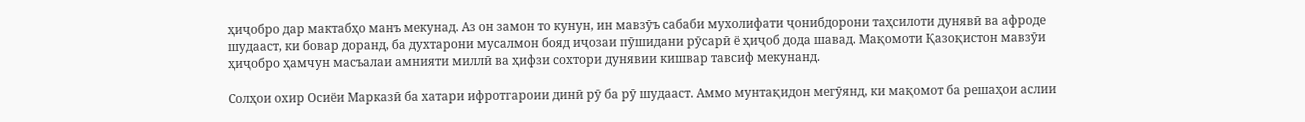ҳиҷобро дар мактабҳо манъ мекунад. Аз он замон то кунун, ин мавзӯъ сабаби мухолифати ҷонибдорони таҳсилоти дунявӣ ва афроде шудааст, ки бовар доранд, ба духтарони мусалмон бояд иҷозаи пӯшидани рӯсарӣ ё ҳиҷоб дода шавад. Мақомоти Қазоқистон мавзӯи ҳиҷобро ҳамчун масъалаи амнияти миллӣ ва ҳифзи сохтори дунявии кишвар тавсиф мекунанд.

Солҳои охир Осиёи Марказӣ ба хатари ифротгароии динӣ рӯ ба рӯ шудааст. Аммо мунтақидон мегӯянд, ки мақомот ба решаҳои аслии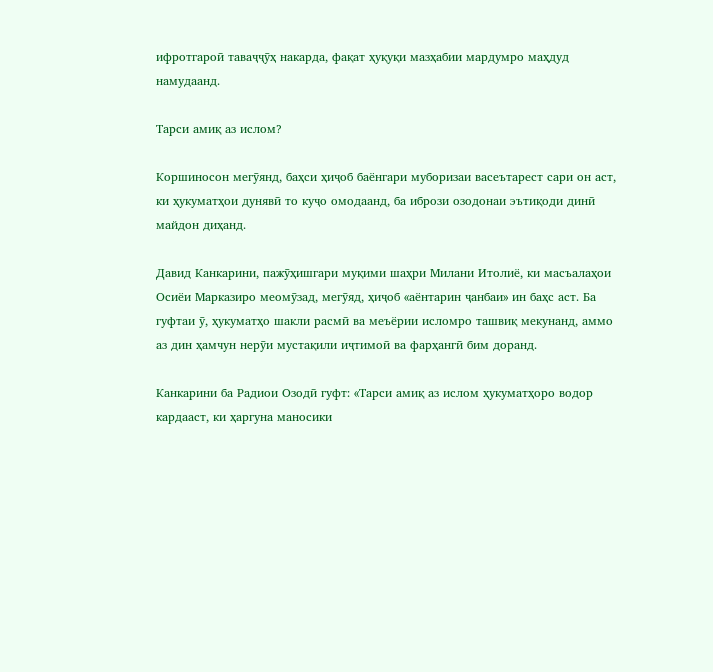ифротгароӣ таваҷҷӯҳ накарда, фақат ҳуқуқи мазҳабии мардумро маҳдуд намудаанд.

Тарси амиқ аз ислом?

Коршиносон мегӯянд, баҳси ҳиҷоб баёнгари муборизаи васеътарест сари он аст, ки ҳукуматҳои дунявӣ то куҷо омодаанд, ба ибрози озодонаи эътиқоди динӣ майдон диҳанд.

Давид Канкарини, пажӯҳишгари муқими шаҳри Милани Итолиё, ки масъалаҳои Осиёи Марказиро меомӯзад, мегӯяд, ҳиҷоб «аёнтарин ҷанбаи» ин баҳс аст. Ба гуфтаи ӯ, ҳукуматҳо шакли расмӣ ва меъёрии исломро ташвиқ мекунанд, аммо аз дин ҳамчун нерӯи мустақили иҷтимоӣ ва фарҳангӣ бим доранд.

Канкарини ба Радиои Озодӣ гуфт: «Тарси амиқ аз ислом ҳукуматҳоро водор кардааст, ки ҳаргуна маносики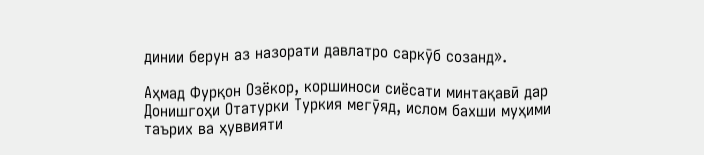динии берун аз назорати давлатро саркӯб созанд».

Аҳмад Фурқон Озёкор, коршиноси сиёсати минтақавӣ дар Донишгоҳи Отатурки Туркия мегӯяд, ислом бахши муҳими таърих ва ҳуввияти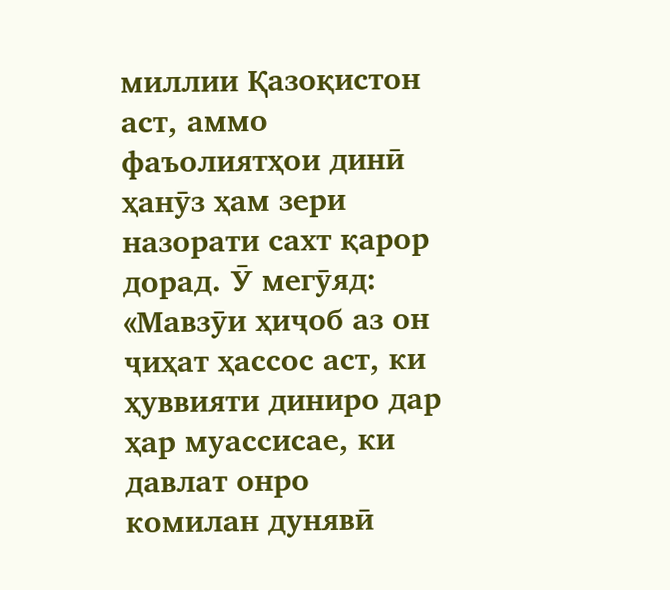миллии Қазоқистон аст, аммо фаъолиятҳои динӣ ҳанӯз ҳам зери назорати сахт қарор дорад. Ӯ мегӯяд: «Мавзӯи ҳиҷоб аз он ҷиҳат ҳассос аст, ки ҳуввияти диниро дар ҳар муассисае, ки давлат онро комилан дунявӣ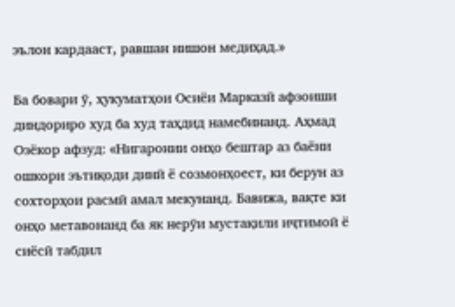эълон кардааст, равшан нишон медиҳад.»

Ба бовари ӯ, ҳукуматҳои Осиёи Марказӣ афзоиши диндориро худ ба худ таҳдид намебинанд. Аҳмад Озёкор афзуд: «Нигаронии онҳо бештар аз баёни ошкори эътиқоди динӣ ё созмонҳоест, ки берун аз сохторҳои расмӣ амал мекунанд. Бавижа, вақте ки онҳо метавонанд ба як нерӯи мустақили иҷтимоӣ ё сиёсӣ табдил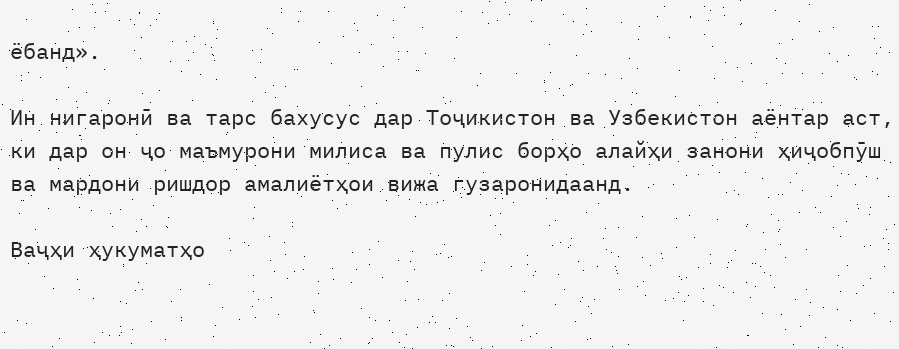ёбанд».

Ин нигаронӣ ва тарс бахусус дар Тоҷикистон ва Узбекистон аёнтар аст, ки дар он ҷо маъмурони милиса ва пулис борҳо алайҳи занони ҳиҷобпӯш ва мардони ришдор амалиётҳои вижа гузаронидаанд.

Ваҷҳи ҳукуматҳо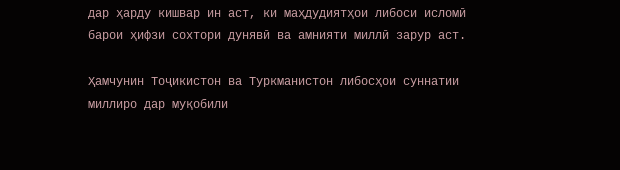дар ҳарду кишвар ин аст, ки маҳдудиятҳои либоси исломӣ барои ҳифзи сохтори дунявӣ ва амнияти миллӣ зарур аст.

Ҳамчунин Тоҷикистон ва Туркманистон либосҳои суннатии миллиро дар муқобили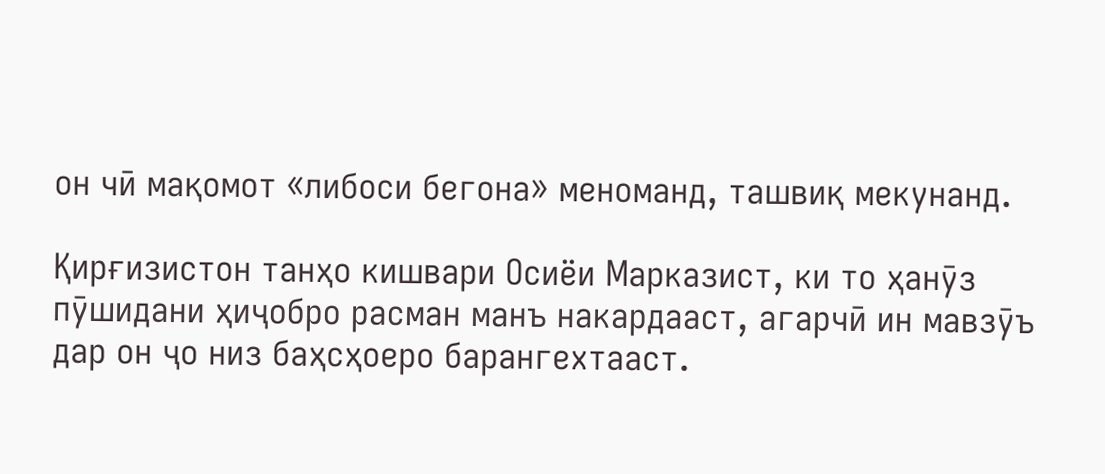он чӣ мақомот «либоси бегона» меноманд, ташвиқ мекунанд.

Қирғизистон танҳо кишвари Осиёи Марказист, ки то ҳанӯз пӯшидани ҳиҷобро расман манъ накардааст, агарчӣ ин мавзӯъ дар он ҷо низ баҳсҳоеро барангехтааст.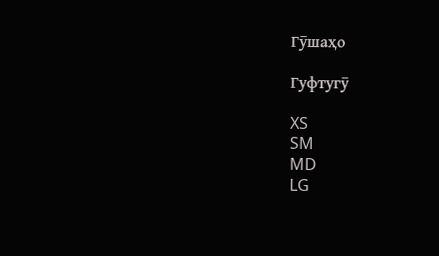Гӯшаҳо

Гуфтугӯ

XS
SM
MD
LG